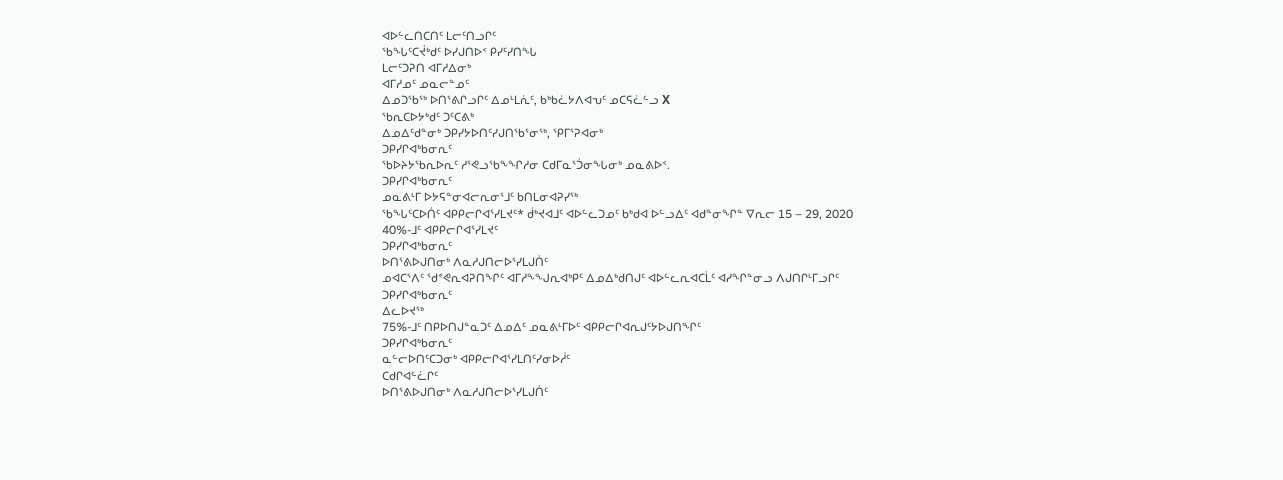ᐊᐅᓪᓚᑎᑕᑎᑦ ᒪᓕᑦᑎᓗᒋᑦ
ᖃᖓᑦᑕᔫᒃᑯᑦ ᐅᓯᒍᑎᐅᑉ ᑭᓯᑦᓯᑎᖓ
ᒪᓕᑦᑐᕈᑎ ᐊᒥᓱᐃᓂᒃ
ᐊᒥᓱᓄᑦ ᓄᓇᓕᓐᓄᑦ
ᐃᓄᑐᖃᖅ ᐅᑎᕐᕕᒋᓗᒋᑦ ᐃᓄᒻᒪᕇᑦ, ᑲᒃᑲᓛᔭᐱᐊᕃᑦ ᓄᑕᕋᓛᓪᓗ X
ᕐᑲᕆᑕᐅᔭᒃᑯᑦ ᑐᑦᑕᕕᒃ
ᐃᓄᐃᑦᑯᓐᓂᒃ ᑐᑭᓯᔭᐅᑎᑦᓯᒍᑎᖃᕐᓂᖅ, ᕿᒥᕐᕈᐊᓂᒃ
ᑐᑭᓯᒋᐊᒃᑲᓂᕆᑦ
ᖃᐅᔨᔭᖃᕆᐅᕆᑦ ᓱᕐᕙᓗᖃᖕᖏᓱᓂ ᑕᑯᒥᓇᕐᑑᓂᖓᓂᒃ ᓄᓇᕕᐅᑉ.
ᑐᑭᓯᒋᐊᒃᑲᓂᕆᑦ
ᓄᓇᕕᒻᒥ ᐅᔭᕋᓐᓂᐊᓕᕆᓂᕐᒧᑦ ᑲᑎᒪᓂᐊᕈᓯᖅ
ᖃᖓᑦᑕᐅᑏᑦ ᐊᑭᑭᓕᒋᐊᕐᓯᒪᔪᑦ* ᑰᒃᔪᐊᒧᑦ ᐊᐅᓪᓚᑐᓄᑦ ᑲᒃᑯᐊ ᐅᓪᓗᐃᑦ ᐊᑯᓐᓂᖏᓐ ᐁᕆᓕ 15 – 29, 2020
40%-ᒧᑦ ᐊᑭᑭᓕᒋᐊᕐᓯᒪᔪᑦ
ᑐᑭᓯᒋᐊᒃᑲᓂᕆᑦ
ᐅᑎᕐᕕᐅᒍᑎᓂᒃ ᐱᓇᓱᒍᑎᓕᐅᕐᓯᒪᒍᑏᑦ
ᓄᐊᑕᕐᐱᑦ ᖁᕝᕙᕆᐊᕈᑎᖏᑦ ᐊᒥᓱᖕᖑᕆᐊᒃᑭᑦ ᐃᓄᐃᒃᑯᑎᒍᑦ ᐊᐅᓪᓚᕆᐊᑕᒫᑦ ᐊᓯᖏᓐᓂᓗ ᐱᒍᑎᒋᒻᒥᓗᒋᑦ
ᑐᑭᓯᒋᐊᒃᑲᓂᕆᑦ
ᐃᓚᐅᔪᖅ
75%-ᒧᑦ ᑎᑭᐅᑎᒍᓐᓇᑐᑦ ᐃᓄᐃᑦ ᓄᓇᕕᒻᒥᐅᑦ ᐊᑭᑭᓕᒋᐊᕆᒍᑦᔭᐅᒍᑎᖏᑦ
ᑐᑭᓯᒋᐊᒃᑲᓂᕆᑦ
ᓇᓪᓕᐅᑎᑦᑕᑐᓂᒃ ᐊᑭᑭᓕᒋᐊᕐᓯᒪᑎᑦᓯᓂᐅᓲᑦ
ᑕᑯᒋᐊᓪᓛᒋᑦ
ᐅᑎᕐᕕᐅᒍᑎᓂᒃ ᐱᓇᓱᒍᑎᓕᐅᕐᓯᒪᒍᑏᑦ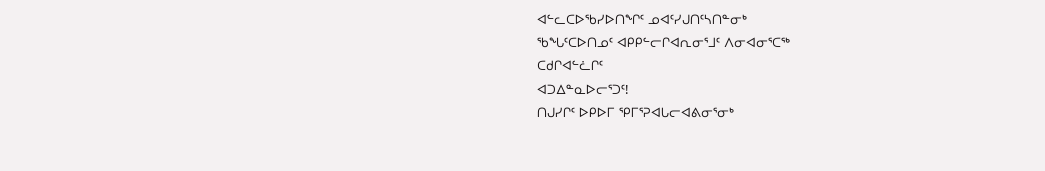ᐊᓪᓚᑕᐅᖃᓯᐅᑎᖏᑦ ᓄᐊᑦᓯᒍᑎᑦᓴᑎᓐᓂᒃ
ᖃᖓᑦᑕᐅᑎᓄᑦ ᐊᑭᑭᓪᓕᒋᐊᕆᓂᕐᒧᑦ ᐱᓂᐊᓂᕐᑕᖅ
ᑕᑯᒋᐊᓪᓛᒋᑦ
ᐊᑐᐃᓐᓇᐅᓕᕐᑐᑦ!
ᑎᒍᓯᒋᑦ ᐅᑭᐅᒥ ᕿᒥᕐᕈᐊᒐᓕᐊᕕᓂᕐᓂᒃ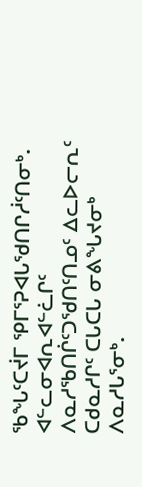ᖃᖓᑦᑕᔫᒥ ᕿᒥᕐᕈᐊᒐᖁᑎᒋᓲᑦᑎᓂᒃ. ᐊᓪᓚᓂᐊᕆᐊᓪᓛᒋᑦ
ᐱᓇᓱᖃᑎᒌᑦᑐᖁᑎᑦᑎᓄᑦ ᐃᓚᐅᓕᕆᑦ
ᑕᑯᓇᓱᒋᑦ ᑕᒐᑕᒐ ᓂᕕᖓᔪᓂᒃ ᐱᓇᓱᒐᕐᓂᒃ.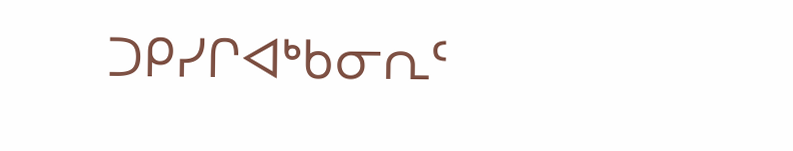ᑐᑭᓯᒋᐊᒃᑲᓂᕆᑦ